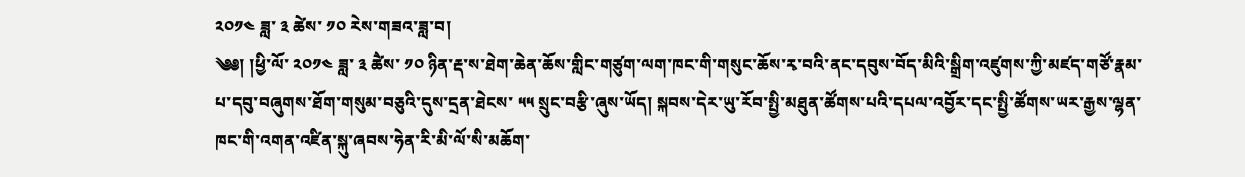༢༠༡༤ ཟླ་ ༣ ཚེས་ ༡༠ རེས་གཟའ་ཟླ་བ།
༄༅། །ཕྱི་ལོ་ ༢༠༡༤ ཟླ་ ༣ ཚཻས་ ༡༠ ཉིན་རྡ་ས་ཐེག་ཆེན་ཆོས་གླིང་གཙུག་ལག་ཁང་གི་གསུང་ཆོས་རྭ་བའི་ནང་དབུས་བོད་མིའི་སྒྲིག་འཛུགས་ཀྱི་མཛད་གཙོ་རྣམ་པ་དབུ་བཞུགས་ཐོག་གསུམ་བཅུའི་དུས་དྲན་ཐེངས་ ༥༥ སྲུང་བརྩི་ཞུས་ཡོད། སྐབས་དེར་ཡུ་རོབ་སྤྱི་མཐུན་ཚོགས་པའི་དཔལ་འབྱོར་དང་སྤྱི་ཚོགས་ཡར་རྒྱས་ལྷན་ཁང་གི་འགན་འཛིན་སྐུ་ཞབས་ཧེན་རི་མི་ལོ་སི་མཆོག་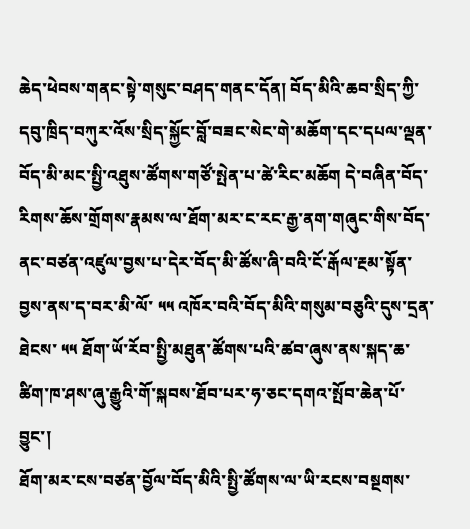ཆེད་ཕེབས་གནང་སྟེ་གསུང་བཤད་གནང་དོན། བོད་མིའི་ཆབ་སྲིད་ཀྱི་དབུ་ཁྲིད་བཀུར་འོས་སྲིད་སྐྱོང་བློ་བཟང་སེང་གེ་མཆོག་དང་དཔལ་ལྡན་བོད་མི་མང་སྤྱི་འཐུས་ཚོགས་གཙོ་སྤེན་པ་ཚེ་རིང་མཆོག དེ་བཞིན་བོད་རིགས་ཆོས་གྲོགས་རྣམས་ལ་ཐོག་མར་ང་རང་རྒྱ་ནག་གཞུང་གིས་བོད་ནང་བཙན་འཛུལ་བྱས་པ་དེར་བོད་མི་ཚོས་ཞི་བའི་ངོ་རྒོལ་རྔམ་སྟོན་བྱས་ནས་ད་བར་མི་ལོ་ ༥༥ འཁོར་བའི་བོད་མིའི་གསུམ་བཅུའི་དུས་དྲན་ཐེངས་ ༥༥ ཐོག་ཡོ་རོབ་སྤྱི་མཐུན་ཚོགས་པའི་ཚབ་ཞུས་ནས་སྐད་ཆ་ཚིག་ཁ་ཤས་ཞུ་རྒྱུའི་གོ་སྐབས་ཐོབ་པར་ཧ་ཅང་དགའ་སྤོབ་ཆེན་པོ་བྱུང་།
ཐོག་མར་ངས་བཙན་བྱོལ་བོད་མིའི་སྤྱི་ཚོགས་ལ་ཡི་རངས་བསྔགས་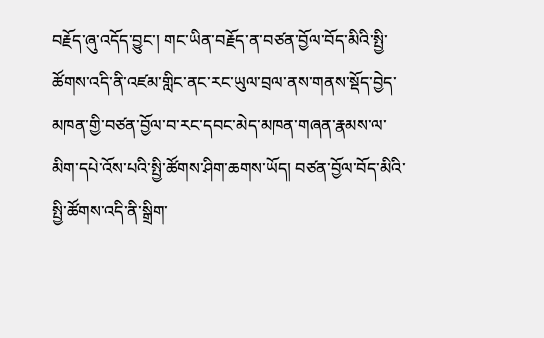བརྗོད་ཞུ་འདོད་བྱུང་། གང་ཡིན་བརྗོད་ན་བཙན་བྱོལ་བོད་མིའི་སྤྱི་ཚོགས་འདི་ནི་འཛམ་གླིང་ནང་རང་ཡུལ་བྲལ་ནས་གནས་སྡོད་བྱེད་མཁན་གྱི་བཙན་བྱོལ་བ་རང་དབང་མེད་མཁན་གཞན་རྣམས་ལ་མིག་དཔེ་འོས་པའི་སྤྱི་ཚོགས་ཤིག་ཆགས་ཡོད། བཙན་བྱོལ་བོད་མིའི་སྤྱི་ཚོགས་འདི་ནི་སྒྲིག་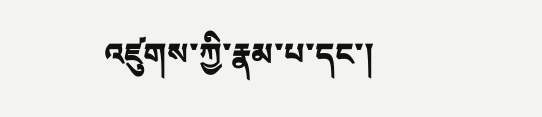འཛུགས་ཀྱི་རྣམ་པ་དང་།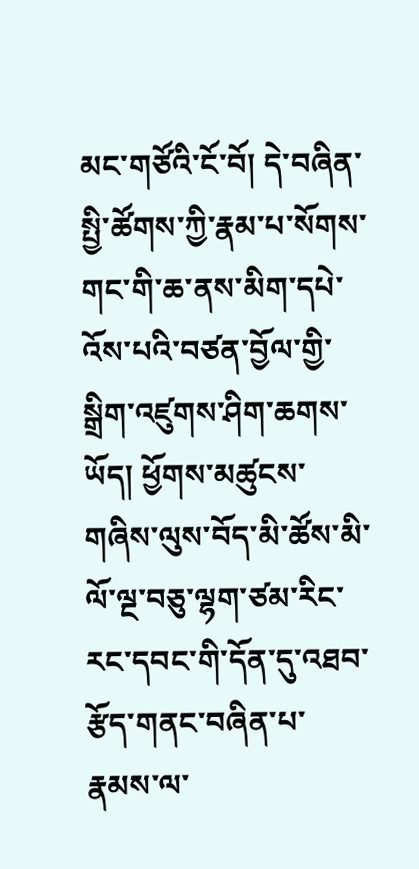མང་གཙོའི་ངོ་བོ། དེ་བཞིན་སྤྱི་ཚོགས་ཀྱི་རྣམ་པ་སོགས་གང་གི་ཆ་ནས་མིག་དཔེ་འོས་པའི་བཙན་བྱོལ་གྱི་སྒྲིག་འཛུགས་ཤིག་ཆགས་ཡོད། ཕྱོགས་མཚུངས་གཞིས་ལུས་བོད་མི་ཚོས་མི་ལོ་ལྔ་བཅུ་ལྷག་ཙམ་རིང་རང་དབང་གི་དོན་དུ་འཐབ་རྩོད་གནང་བཞིན་པ་རྣམས་ལ་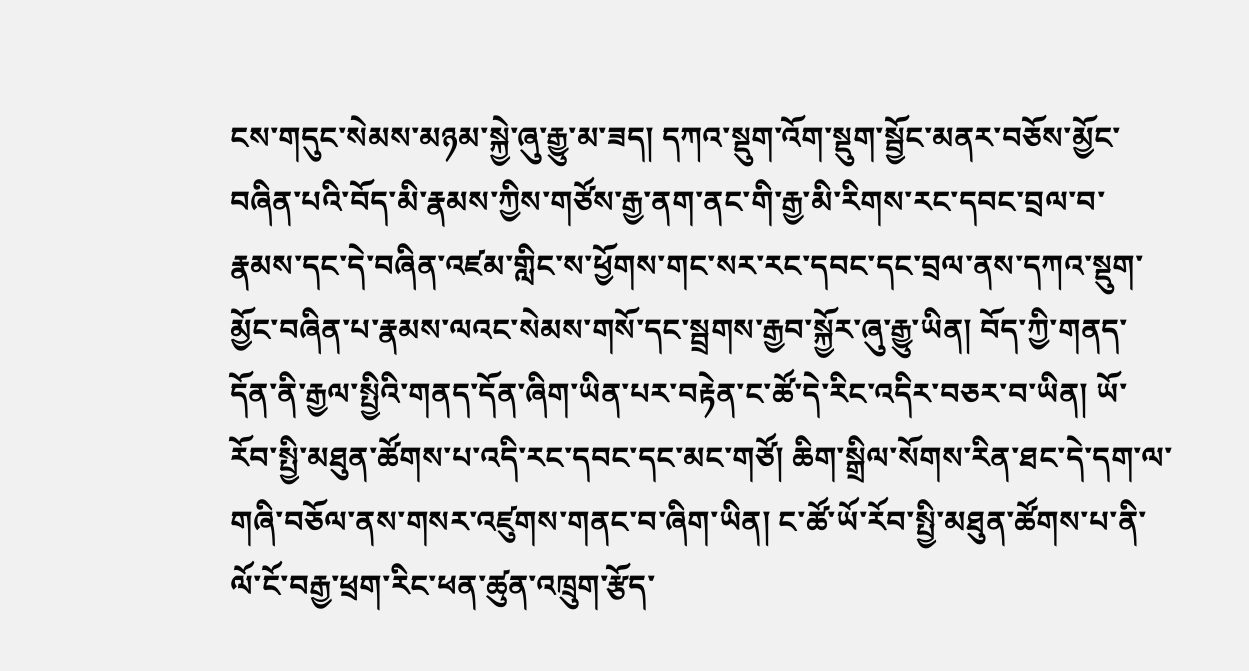ངས་གདུང་སེམས་མཉམ་སྐྱེ་ཞུ་རྒྱུ་མ་ཟད། དཀའ་སྡུག་འོག་སྡུག་སྦྱོང་མནར་བཅོས་མྱོང་བཞིན་པའི་བོད་མི་རྣམས་ཀྱིས་གཙོས་རྒྱ་ནག་ནང་གི་རྒྱ་མི་རིགས་རང་དབང་བྲལ་བ་རྣམས་དང་དེ་བཞིན་འཛམ་གླིང་ས་ཕྱོགས་གང་སར་རང་དབང་དང་བྲལ་ནས་དཀའ་སྡུག་མྱོང་བཞིན་པ་རྣམས་ལའང་སེམས་གསོ་དང་སྦྲགས་རྒྱབ་སྐྱོར་ཞུ་རྒྱུ་ཡིན། བོད་ཀྱི་གནད་དོན་ནི་རྒྱལ་སྤྱིའི་གནད་དོན་ཞིག་ཡིན་པར་བརྟེན་ང་ཚོ་དེ་རིང་འདིར་བཅར་བ་ཡིན། ཡོ་རོབ་སྤྱི་མཐུན་ཚོགས་པ་འདི་རང་དབང་དང་མང་གཙོ། ཆིག་སྒྲིལ་སོགས་རིན་ཐང་དེ་དག་ལ་གཞི་བཅོལ་ནས་གསར་འཛུགས་གནང་བ་ཞིག་ཡིན། ང་ཚོ་ཡོ་རོབ་སྤྱི་མཐུན་ཚོགས་པ་ནི་ལོ་ངོ་བརྒྱ་ཕྲག་རིང་ཕན་ཚུན་འཁྲུག་རྩོད་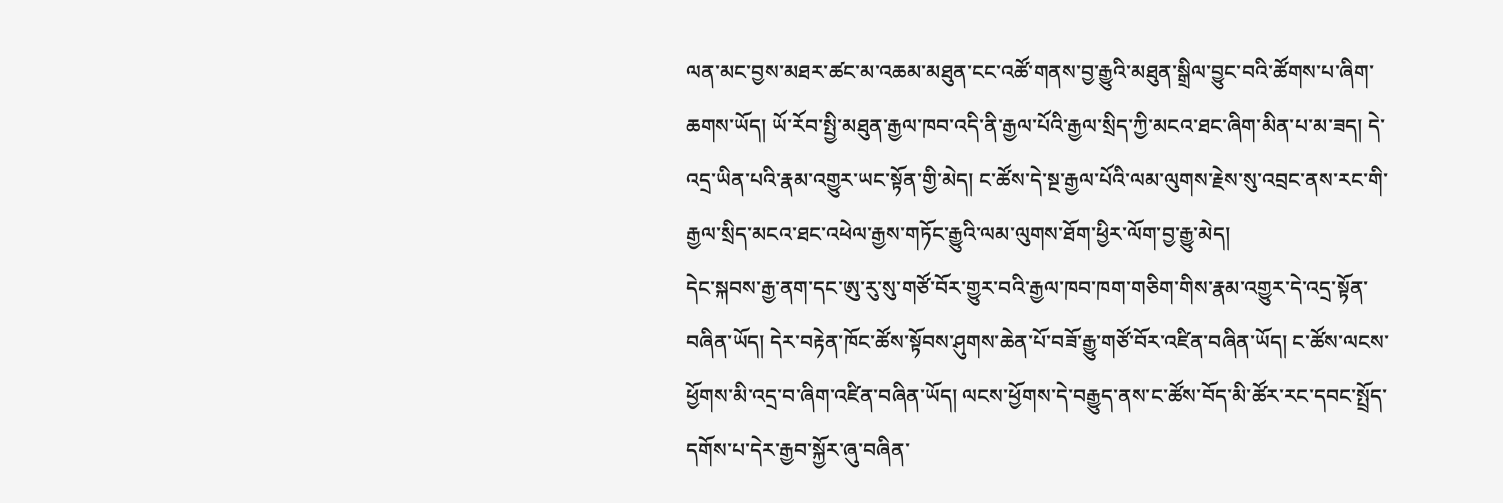ལན་མང་བྱས་མཐར་ཚང་མ་འཆམ་མཐུན་ངང་འཚོ་གནས་བྱ་རྒྱུའི་མཐུན་སྒྲིལ་བྱུང་བའི་ཚོགས་པ་ཞིག་ཆགས་ཡོད། ཡོ་རོབ་སྤྱི་མཐུན་རྒྱལ་ཁབ་འདི་ནི་རྒྱལ་པོའི་རྒྱལ་སྲིད་ཀྱི་མངའ་ཐང་ཞིག་མིན་པ་མ་ཟད། དེ་འདྲ་ཡིན་པའི་རྣམ་འགྱུར་ཡང་སྟོན་གྱི་མེད། ང་ཚོས་དེ་སྔ་རྒྱལ་པོའི་ལམ་ལུགས་རྗེས་སུ་འབྲང་ནས་རང་གི་རྒྱལ་སྲིད་མངའ་ཐང་འཕེལ་རྒྱས་གཏོང་རྒྱུའི་ལམ་ལུགས་ཐོག་ཕྱིར་ལོག་བྱ་རྒྱུ་མེད།
དེང་སྐབས་རྒྱ་ནག་དང་ཨུ་རུ་སུ་གཙོ་བོར་གྱུར་བའི་རྒྱལ་ཁབ་ཁག་གཅིག་གིས་རྣམ་འགྱུར་དེ་འདྲ་སྟོན་བཞིན་ཡོད། དེར་བརྟེན་ཁོང་ཚོས་སྟོབས་ཤུགས་ཆེན་པོ་བཟོ་རྒྱུ་གཙོ་བོར་འཛིན་བཞིན་ཡོད། ང་ཚོས་ལངས་ཕྱོགས་མི་འདྲ་བ་ཞིག་འཛིན་བཞིན་ཡོད། ལངས་ཕྱོགས་དེ་བརྒྱུད་ནས་ང་ཚོས་བོད་མི་ཚོར་རང་དབང་སྤྲོད་དགོས་པ་དེར་རྒྱབ་སྐྱོར་ཞུ་བཞིན་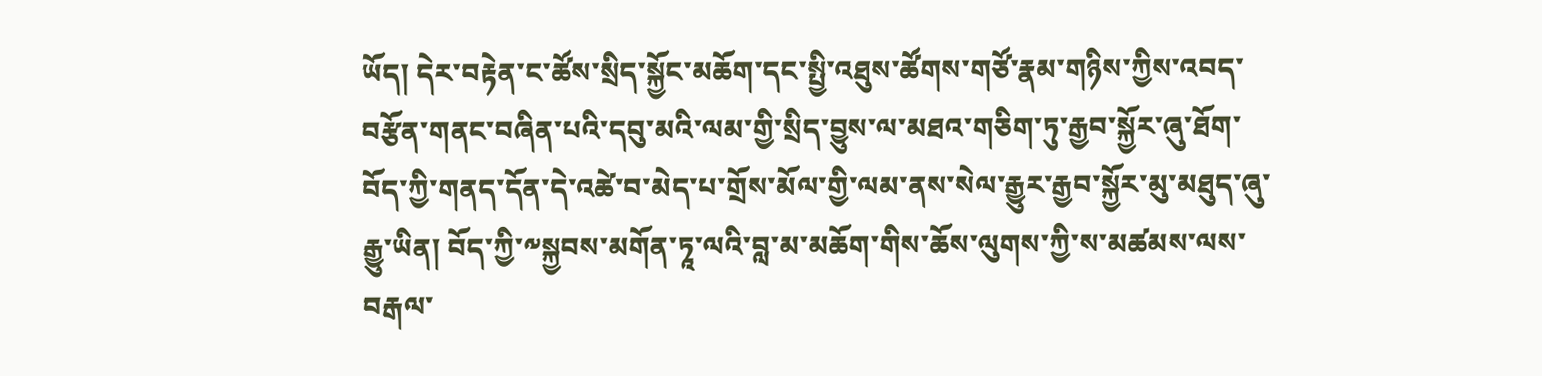ཡོད། དེར་བརྟེན་ང་ཚོས་སྲིད་སྐྱོང་མཆོག་དང་སྤྱི་འཐུས་ཚོགས་གཙོ་རྣམ་གཉིས་ཀྱིས་འབད་བརྩོན་གནང་བཞིན་པའི་དབུ་མའི་ལམ་གྱི་སྲིད་བྱུས་ལ་མཐའ་གཅིག་ཏུ་རྒྱབ་སྐྱོར་ཞུ་ཐོག་བོད་ཀྱི་གནད་དོན་དེ་འཚེ་བ་མེད་པ་གྲོས་མོལ་གྱི་ལམ་ནས་སེལ་རྒྱུར་རྒྱབ་སྐྱོར་མུ་མཐུད་ཞུ་རྒྱུ་ཡིན། བོད་ཀྱི་༸སྐྱབས་མགོན་ཏཱ་ལའི་བླ་མ་མཆོག་གིས་ཆོས་ལུགས་ཀྱི་ས་མཚམས་ལས་བརྒལ་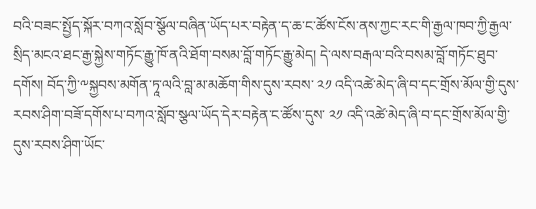བའི་བཟང་སྤྱོད་སྐོར་བཀའ་སློབ་སྩོལ་བཞིན་ཡོད་པར་བརྟེན་ད་ཆ་ང་ཚོས་ངོས་ནས་ཀྱང་རང་གི་རྒྱལ་ཁབ་ཀྱི་རྒྱལ་སྲིད་མངའ་ཐང་རྒྱ་སྐྱེས་གཏོང་རྒྱུ་ཁོ་ནའི་ཐོག་བསམ་བློ་གཏོང་རྒྱུ་མེད། དེ་ལས་བརྒལ་བའི་བསམ་བློ་གཏོང་ཐུབ་དགོས། བོད་ཀྱི་༸སྐྱབས་མགོན་ཏཱ་ལའི་བླ་མ་མཆོག་གིས་དུས་རབས་ ༢༡ འདི་འཚེ་མེད་ཞི་བ་དང་གྲོས་མོལ་གྱི་དུས་རབས་ཤིག་བཟོ་དགོས་པ་བཀའ་སློབ་སྩལ་ཡོད་དེར་བརྟེན་ང་ཚོས་དུས་ ༢༡ འདི་འཚེ་མེད་ཞི་བ་དང་གྲོས་མོལ་གྱི་དུས་རབས་ཤིག་ཡོང་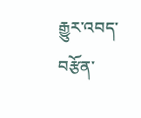རྒྱུར་འབད་བརྩོན་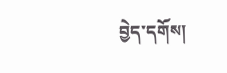བྱེད་དགོས།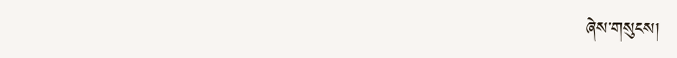ཞེས་གསུངས།